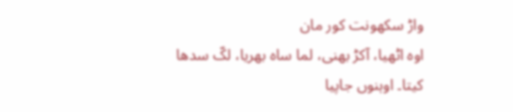واڑ سکھونت کور مان
اوہ اٹھیا، آکڑ بھنی، لما ساہ بھریا، لکّ سدھا کیتا۔ اوہنوں جاپیا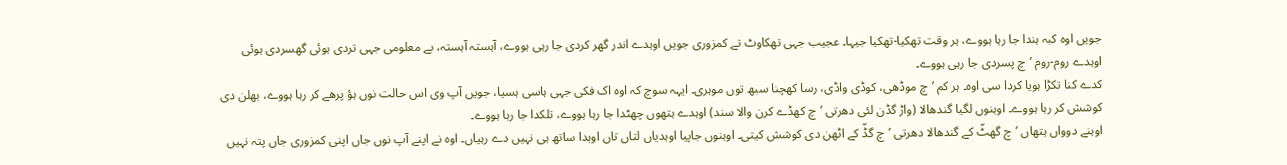جویں اوہ کبہ ہندا جا رہا ہووے، ہر وقت تھکیا-تھکیا جیہا۔ عجیب جہی تھکاوٹ تے کمزوری جویں اوہدے اندر گھر کردی جا رہی ہووے، آہستہ آہستہ، بے معلومی جہی تردی ہوئی گھسردی ہوئی اوہدے روم-روم ’چ پسردی جا رہی ہووے۔
کدے کنا تکڑا ہویا کردا سی اوہ۔ ہر کم ’چ موڈھی، کوڈی واڈی، رسا کھچنا سبھ توں موہری۔ ایہہ سوچ کہ اوہ اک فکی جہی ہاسی ہسیا، جویں آپ وی اس حالت نوں ہؤ پرھے کر رہا ہووے، بھلن دی کوشش کر رہا ہووے۔ اوہنوں لگیا گندھالا (واڑ گڈن لئی دھرتی ’چ کھڈے کرن والا سند) اوہدے ہتھوں چھٹدا جا رہا ہووے، تلکدا جا رہا ہووے۔
اوہنے دوواں ہتھاں ’چ گھٹّ کے گندھالا دھرتی ’چ گڈّ کے اٹھن دی کوشش کیتی۔ اوہنوں جاپیا اوہدیاں لتاں تاں اوہدا ساتھ ہی نہیں دے رہیاں۔ اوہ نے اپنے آپ نوں جاں اپنی کمزوری جاں پتہ نہیں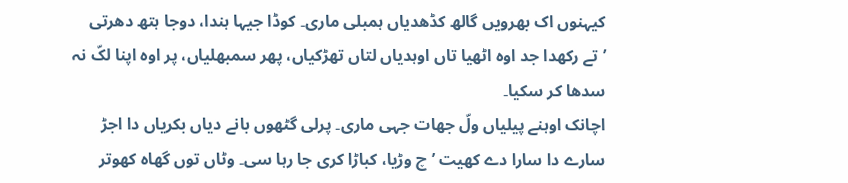کیہنوں اک بھرویں گالھ کڈھدیاں ہمبلی ماری۔ کوڈا جیہا ہندا، دوجا ہتھ دھرتی ’تے رکھدا جد اوہ اٹھیا تاں اوہدیاں لتاں تھڑکیاں، پھر سمبھلیاں، پر اوہ اپنا لکّ نہ سدھا کر سکیا۔
اچانک اوہنے پیلیاں ولّ جھات جہی ماری۔ پرلی گٹھوں بانے دیاں بکریاں دا اجڑ سارے دا سارا دے کھیت ’چ وڑیا، کباڑا کری جا رہا سی۔ وٹاں توں گھاہ کھوتر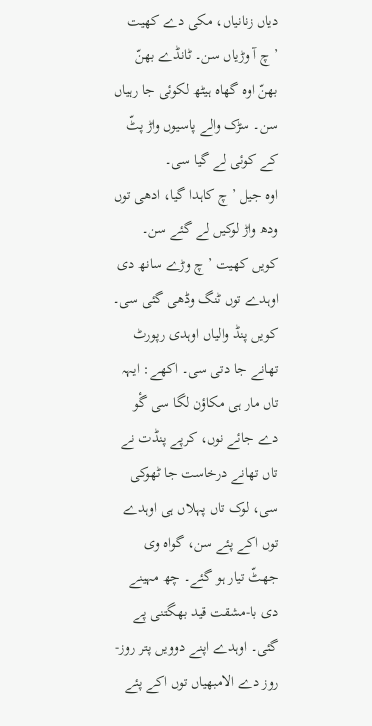دیاں زنانیاں، مکی دے کھیت ’چ آ وڑیاں سن۔ ٹانڈے بھنّ بھنّ اوہ گھاہ ہیٹھ لکوئی جا رہیاں سن۔ سڑک والے پاسیوں واڑ پٹّ کے کوئی لے گیا سی۔
اوہ جیل ’چ کاہدا گیا، ادھی توں ودھ واڑ لوکیں لے گئے سن۔ کویں کھیت ’چ وڑے سانھ دی اوہدے توں ٹنگ وڈھی گئی سی۔ کویں پنڈ والیاں اوہدی رپورٹ تھانے جا دتی سی۔ اکھے: ایہہ تاں مار ہی مکاؤن لگا سی گٔو دے جائے نوں، کرپے پنڈت نے تاں تھانے درخاست جا ٹھوکی سی، لوک تاں پہلاں ہی اوہدے توں اکے پئے سن، گواہ وی جھٹّ تیار ہو گئے۔ چھ مہینے دی با-مشقت قید بھگتنی پے گئی۔ اوہدے اپنے دوویں پتر روز-روز دے الامبھیاں توں اکے پئے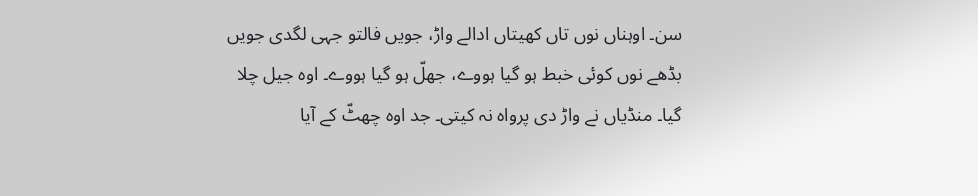سن۔ اوہناں نوں تاں کھیتاں ادالے واڑ، جویں فالتو جہی لگدی جویں بڈھے نوں کوئی خبط ہو گیا ہووے، جھلّ ہو گیا ہووے۔ اوہ جیل چلا گیا۔ منڈیاں نے واڑ دی پرواہ نہ کیتی۔ جد اوہ چھٹّ کے آیا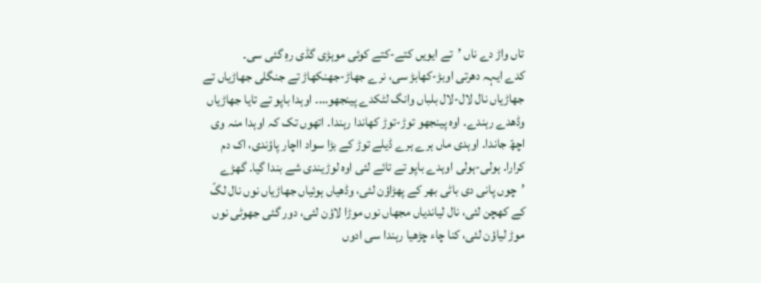تاں واڑ دے ناں ’تے ایویں کتے-کتے کوئی موہڑی گڈی رہِ گئی سی۔
کدے ایہہ دھرتی اوبڑ-کھابڑ سی، نرے جھاڑ-جھنکھاڑ تے جنگلی جھاڑیاں تے جھاڑیاں نال لال-لال بلباں وانگ لٹکدے پینجھو…۔ اوہدا باپو تے تایا جھاڑیاں وڈھدے رہندے۔ اوہ پینجھو توڑ-توڑ کھاندا رہندا۔ اتھوں تک کہ اوہدا منہ وی اچھّ جاندا۔ اوہدی ماں ہرے ہرے ڈیلے توڑ کے بڑا سواد ااچار پاؤندی، اک دم کرارا۔ ہولی-ہولی اوہدے باپو تے تائے لئی اوہ لوڑیندی شے بندا گیا۔ گھڑے ’چوں پانی دی باٹی بھر کے پھڑاؤن لئی، وڈھیاں ہوئیاں جھاڑیاں نوں نال لگّ کے کھچن لئی، نال لیاندیاں مجھاں نوں موڑا لاؤن لئی، دور گئی جھوٹی نوں موڑ لیاؤن لئی، کنا چاء چڑھیا رہندا سی ادوں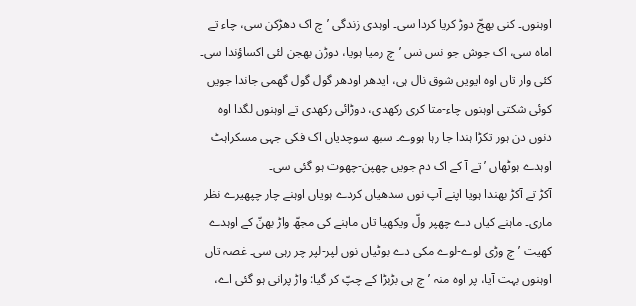اوہنوں۔ کنی بھجّ دوڑ کریا کردا سی۔ اوہدی زندگی ’چ اک دھڑکن سی، چاء تے اماہ سی، اک جوش جو نس نس ’چ رمیا ہویا، دوڑن بھجن لئی اکساؤندا سی۔ کئی وار تاں اوہ ایویں شوق نال ہی، ایدھر اودھر گول گول گھمی جاندا جویں کوئی شکتی اوہنوں چاء-متا کری رکھدی، دوڑائی رکھدی تے اوہنوں لگدا اوہ دنوں دن ہور تکڑا ہندا جا رہا ہووے۔ سبھ سوچدیاں اک فکی جہی مسکراہٹ اوہدے ہوٹھاں ’تے آ کے اک دم جویں چھپن-چھوت ہو گئی سی۔
آکڑ تے آکڑ بھندا ہویا اپنے آپ نوں سدھیاں کردے ہویاں اوہنے چار چپھیرے نظر ماری۔ ماہنے کیاں دے چھپر ولّ ویکھیا تاں ماہنے کی مجھّ واڑ بھنّ کے اوہدے کھیت ’چ وڑی لوے-لوے مکی دے بوٹیاں نوں لپر-لپر چر رہی سی۔ غصہ تاں اوہنوں بہت آیا، پر اوہ منہ ’چ ہی بڑبڑا کے چپّ کر گیا: واڑ پرانی ہو گئی اے،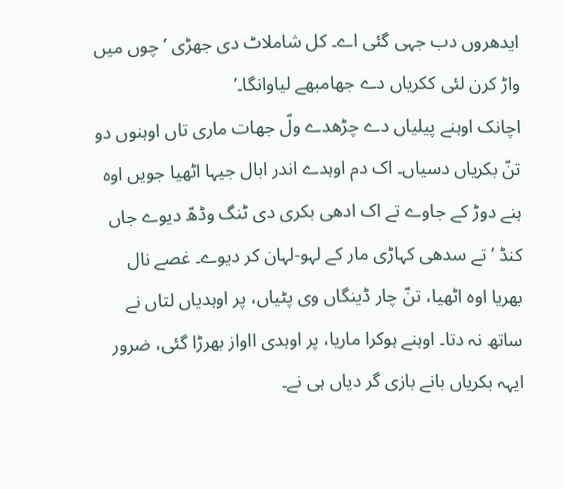ایدھروں دب جہی گئی اے۔ کل شاملاٹ دی جھڑی ’چوں میں واڑ کرن لئی ککریاں دے جھامبھے لیاوانگا۔’
اچانک اوہنے پیلیاں دے چڑھدے ولّ جھات ماری تاں اوہنوں دو تنّ بکریاں دسیاں۔ اک دم اوہدے اندر ابال جیہا اٹھیا جویں اوہ ہنے دوڑ کے جاوے تے اک ادھی بکری دی ٹنگ وڈھّ دیوے جاں کنڈ ’تے سدھی کہاڑی مار کے لہو-لہان کر دیوے۔ غصے نال بھریا اوہ اٹھیا، تنّ چار ڈینگاں وی پٹیاں، پر اوہدیاں لتاں نے ساتھ نہ دتا۔ اوہنے ہوکرا ماریا، پر اوہدی ااواز بھرڑا گئی، ضرور ایہہ بکریاں بانے بازی گر دیاں ہی نے۔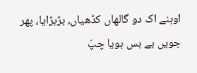اوہنے اک دو گالھاں کڈھیاں، بڑبڑایا، پھر جویں بے بس ہویا چپّ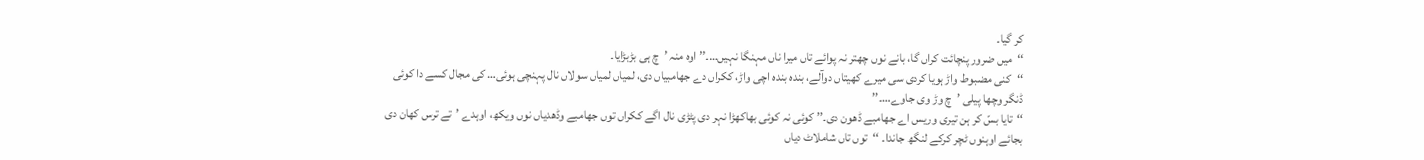کر گیا۔
‘‘میں ضرور پنچائت کراں گا، بانے نوں چھتر نہ پوائے تاں میرا ناں مہنگا نہیں…۔’’ اوہ منہ ’چ ہی بڑبڑایا۔
‘‘کنی مضبوط واڑ ہویا کردی سی میرے کھیتاں دوآلے، بندہ بندہ اچی واڑ، ککراں دے جھامبیاں دی، لمیاں لمیاں سولاں نال پہنچی ہوئی… کی مجال کسے دا کوئی ڈنگر وچھا پیلی ’چ وڑ وی جاوے…۔’’
‘‘تایا بسّ کر ہن تیری وریس اے جھامبے ڈھون دی۔’’ کوئی نہ کوئی بھاکھڑا نہر دی پٹڑی نال اگے ککراں توں جھامبے وڈھدیاں نوں ویکھ، اوہدے ’تے ترس کھان دی بجائے اوہنوں ٹچر کرکے لنگھ جاندا۔ ‘‘توں تاں شاملاٹ دیاں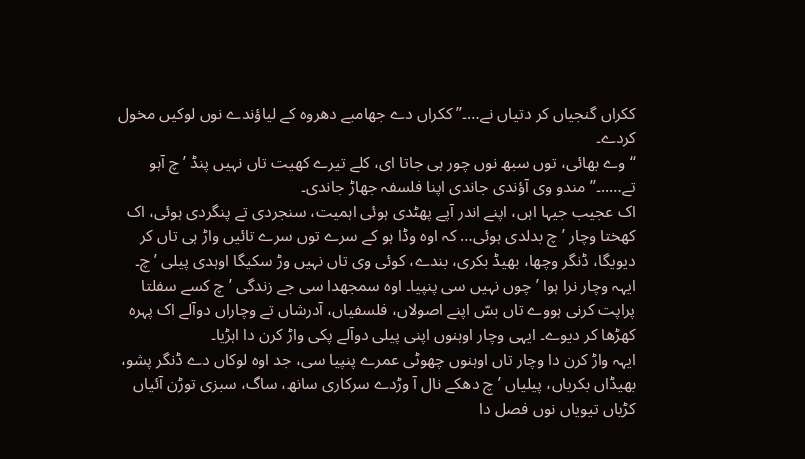ککراں گنجیاں کر دتیاں نے…۔’’ ککراں دے جھامبے دھروہ کے لیاؤندے نوں لوکیں مخول کردے۔
‘‘وے بھائی، توں سبھ نوں چور ہی جاتا ای، کلے تیرے کھیت تاں نہیں پنڈ ’چ آہو تے…..۔’’ مندو وی آؤندی جاندی اپنا فلسفہ جھاڑ جاندی۔
اک عجیب جیہا اہں، اپنے اندر آپے پھٹدی ہوئی اہمیت، سنجردی تے پنگردی ہوئی، اک کھختا وچار ’چ بدلدی ہوئی… کہ اوہ وڈا ہو کے سرے توں سرے تائیں واڑ ہی تاں کر دیویگا، ڈنگر وچھا، بھیڈ بکری، بندے، کوئی وی تاں نہیں وڑ سکیگا اوہدی پیلی ’چ۔ ایہہ وچار نرا ہوا ’چوں نہیں سی پنپیا۔ اوہ سمجھدا سی جے زندگی ’چ کسے سفلتا پراپت کرنی ہووے تاں بسّ اپنے اصولاں، فلسفیاں، آدرشاں تے وچاراں دوآلے اک پہرہ کھڑھا کر دیوے۔ ایہی وچار اوہنوں اپنی پیلی دوآلے پکی واڑ کرن دا اہڑیا۔
ایہہ واڑ کرن دا وچار تاں اوہنوں چھوٹی عمرے پنپیا سی، جد اوہ لوکاں دے ڈنگر پشو، بھیڈاں بکریاں، پیلیاں ’چ دھکے نال آ وڑدے سرکاری سانھ، ساگ، سبزی توڑن آئیاں کڑیاں تیویاں نوں فصل دا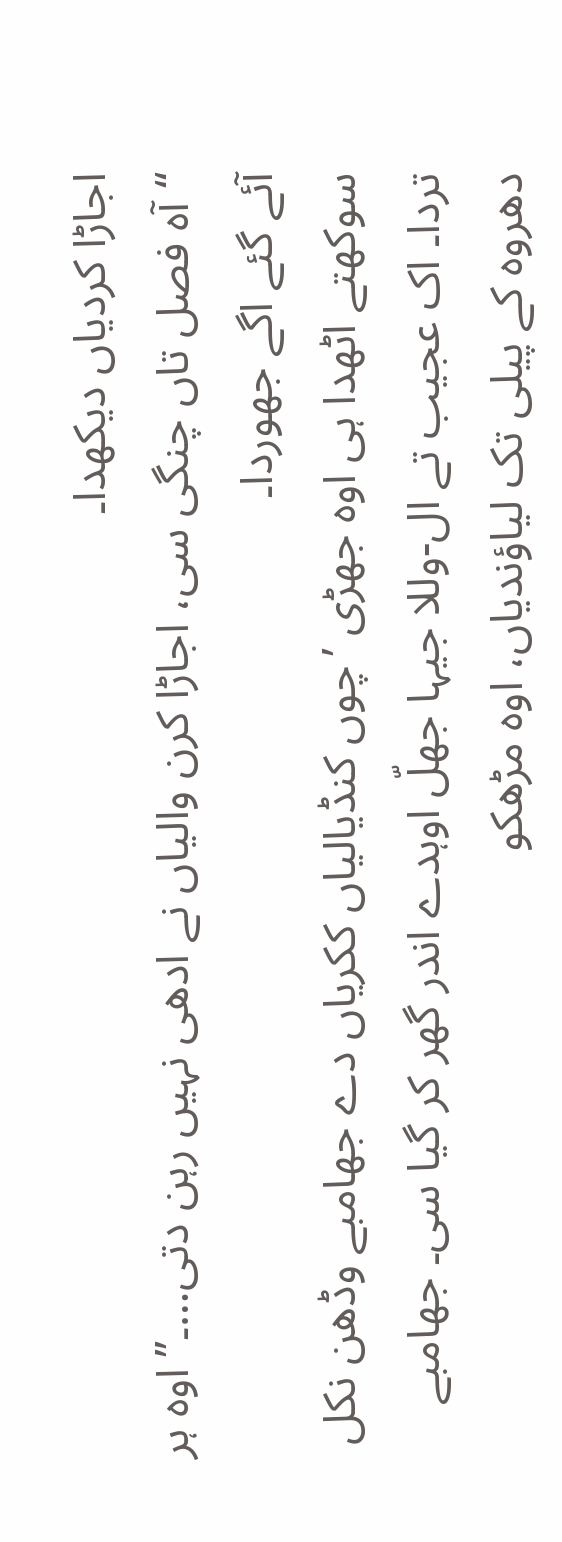اجاڑا کردیاں دیکھدا۔
‘‘آہ فصل تاں چنگی سی، اجاڑا کرن والیاں نے ادھی نہیں رہن دتی…۔’’ اوہ ہر آئے گئے اگے جھوردا۔
سوکھتے اٹھدا ہی اوہ جھڑی ’چوں کنڈیالیاں ککریاں دے جھامبے وڈھن نکل تردا۔ اک عجیب تے ال-وللا جیہا جھلّ اوہدے اندر گھر کر گیا سی۔ جھامبے دھروہ کے پیلی تک لیاؤندیاں، اوہ مڑھکو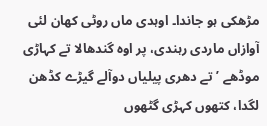مڑھکی ہو جاندا۔ اوہدی ماں روٹی کھان لئی آوازاں ماردی رہندی، پر اوہ گندھالا تے کہاڑی موڈھے ’تے دھری پیلیاں دوآلے گیڑے کڈھن لگدا، کتھوں کہڑی گٹھوں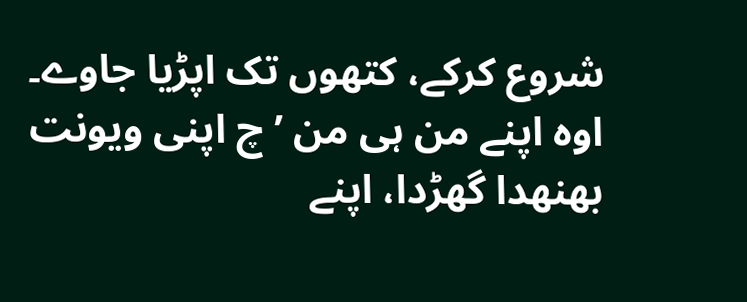شروع کرکے، کتھوں تک اپڑیا جاوے۔ اوہ اپنے من ہی من ’چ اپنی ویونت بھنھدا گھڑدا، اپنے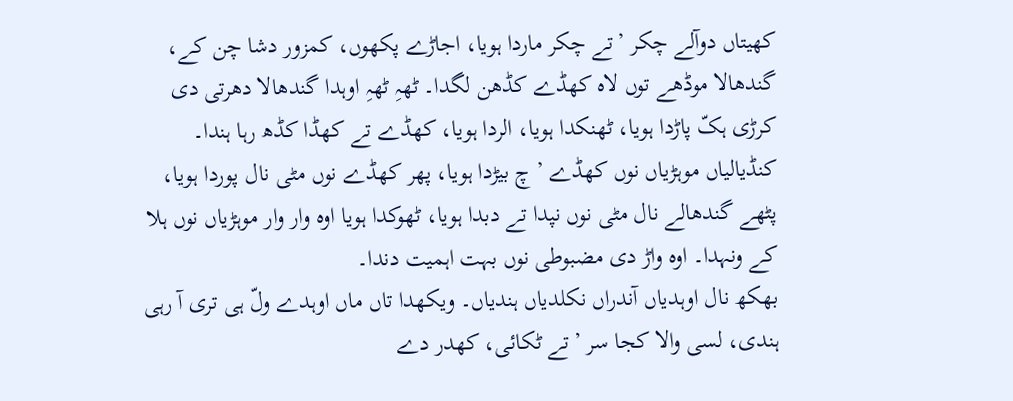کھیتاں دوآلے چکر ’تے چکر ماردا ہویا، اجاڑے پکھوں، کمزور دشا چن کے، گندھالا موڈھے توں لاہ کھڈے کڈھن لگدا۔ ٹھہِ ٹھہِ اوہدا گندھالا دھرتی دی کرڑی ہکّ پاڑدا ہویا، ٹھنکدا ہویا، الردا ہویا، کھڈے تے کھڈا کڈھ رہا ہندا۔ کنڈیالیاں موہڑیاں نوں کھڈے ’چ بیڑدا ہویا، پھر کھڈے نوں مٹی نال پوردا ہویا، پٹھے گندھالے نال مٹی نوں نپدا تے دبدا ہویا، ٹھوکدا ہویا اوہ وار وار موہڑیاں نوں ہلا کے ونہدا۔ اوہ واڑ دی مضبوطی نوں بہت اہمیت دندا۔
بھکھ نال اوہدیاں آندراں نکلدیاں ہندیاں۔ ویکھدا تاں ماں اوہدے ولّ ہی تری آ رہی ہندی، لسی والا کجا سر ’تے ٹکائی، کھدر دے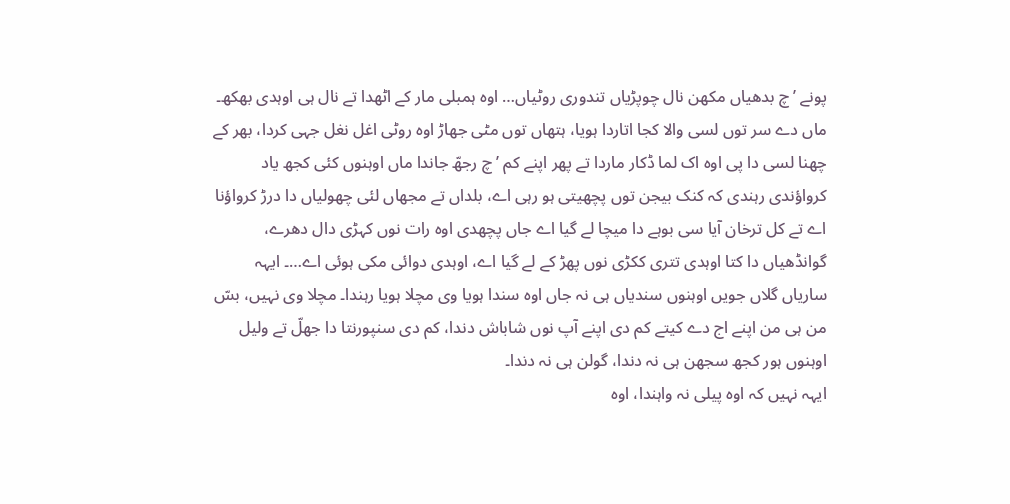پونے ’چ بدھیاں مکھن نال چوپڑیاں تندوری روٹیاں… اوہ ہمبلی مار کے اٹھدا تے نال ہی اوہدی بھکھ۔ ماں دے سر توں لسی والا کجا اتاردا ہویا، ہتھاں توں مٹی جھاڑ اوہ روٹی اغل نغل جہی کردا، بھر کے چھنا لسی دا پی اوہ اک لما ڈکار ماردا تے پھر اپنے کم ’چ رجھّ جاندا ماں اوہنوں کئی کجھ یاد کرواؤندی رہندی کہ کنک بیجن توں پچھیتی ہو رہی اے، بلداں تے مجھاں لئی چھولیاں دا درڑ کرواؤنا اے تے کل ترخان آیا سی بوہے دا میچا لے گیا اے جاں پچھدی اوہ رات نوں کہڑی دال دھرے، گوانڈھیاں دا کتا اوہدی تتری ککڑی نوں پھڑ کے لے گیا اے، اوہدی دوائی مکی ہوئی اے…۔ ایہہ ساریاں گلاں جویں اوہنوں سندیاں ہی نہ جاں اوہ سندا ہویا وی مچلا ہویا رہندا۔ مچلا وی نہیں، بسّ من ہی من اپنے اج دے کیتے کم دی اپنے آپ نوں شاباش دندا، کم دی سنپورنتا دا جھلّ تے ولیل اوہنوں ہور کجھ سجھن ہی نہ دندا، گولن ہی نہ دندا۔
ایہہ نہیں کہ اوہ پیلی نہ واہندا، اوہ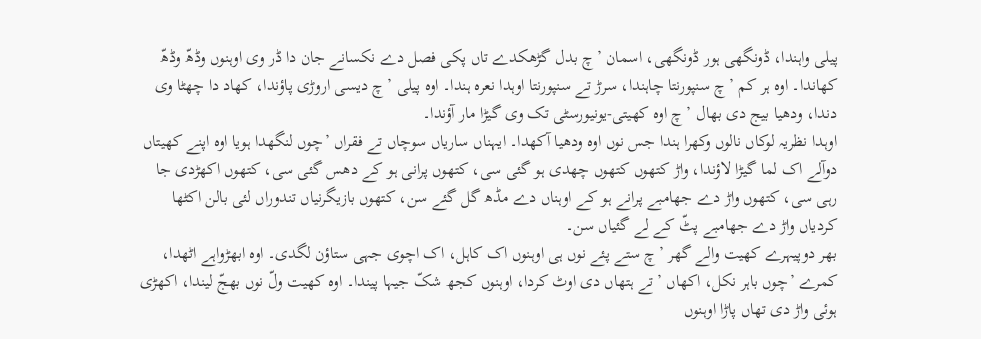پیلی واہندا، ڈونگھی ہور ڈونگھی، اسمان ’چ بدل گڑھکدے تاں پکی فصل دے نکسانے جان دا ڈر وی اوہنوں وڈھّ وڈھّ کھاندا۔ اوہ ہر کم ’چ سنپورنتا چاہندا، سرڑ تے سنپورنتا اوہدا نعرہ ہندا۔ اوہ پیلی ’چ دیسی اروڑی پاؤندا، کھاد دا چھٹا وی دندا، ودھیا بیج دی بھال ’چ اوہ کھیتی-یونیورسٹی تک وی گیڑا مار آؤندا۔
اوہدا نظریہ لوکاں نالوں وکھرا ہندا جس نوں اوہ ودھیا آکھدا۔ ایہناں ساریاں سوچاں تے فقراں ’چوں لنگھدا ہویا اوہ اپنے کھیتاں دوآلے اک لما گیڑا لاؤندا، واڑ کتھوں کتھوں چھدی ہو گئی سی، کتھوں پرانی ہو کے دھس گئی سی، کتھوں اکھڑدی جا رہی سی، کتھوں واڑ دے جھامبے پرانے ہو کے اوہناں دے مڈھ گل گئے سن، کتھوں بازیگرنیاں تندوراں لئی بالن اکٹھا کردیاں واڑ دے جھامبے پٹّ کے لے گئیاں سن۔
بھر دوپیہرے کھیت والے گھر ’چ ستے پئے نوں ہی اوہنوں اک کاہل، اک اچوی جہی ستاؤن لگدی۔ اوہ ابھڑواہے اٹھدا، کمرے ’چوں باہر نکل، اکھاں ’تے ہتھاں دی اوٹ کردا، اوہنوں کجھ شکّ جیہا پیندا۔ اوہ کھیت ولّ نوں بھجّ لیندا، اکھڑی ہوئی واڑ دی تھاں پاڑا اوہنوں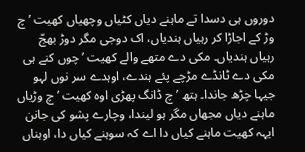دوروں ہی دسدا تے ماہنے دیاں کٹیاں وچھیاں کھیت ’چ وڑ کے اجاڑا کر رہیاں ہندیاں، اک دوجی مگر دوڑ بھجّ رہیاں ہندیاں۔ مکی دے متھے والے کھیت ’چوں کنے ہی مکی دے ٹانڈے مڑچے پئے ہندے، اوہدے سر نوں لہو جیہا چڑھ جاندا۔ ہتھ ’چ ڈانگ پھڑی اوہ کھیت ’چ وڑیاں ماہنے دیاں مجھاں مگر ہو لیندا، وچارے پشو کی جانن ایہہ کھیت ماہنے کیاں دا اے کہ سوہنے کیاں دا، اوہناں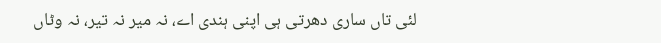لئی تاں ساری دھرتی ہی اپنی ہندی اے، نہ میر نہ تیر، نہ وٹاں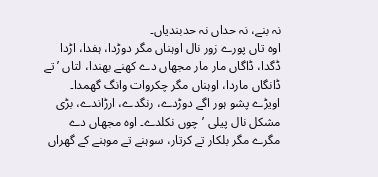نہ بنے، نہ حداں نہ حدبندیاں۔
اوہ تاں پورے زور نال اوہناں مگر دوڑدا، ہفدا، اڑدا ڈگدا، ڈاگاں مار مار مجھاں دے کھنے بھندا، لتاں ’تے ڈانگاں ماردا، اوہناں مگر چکروات وانگ گھمدا۔ اویڑے پشو ہور اگے دوڑدے، رنگدے، ارڑاندے، بڑی مشکل نال پیلی ’چوں نکلدے۔ اوہ مجھاں دے مگرے مگر بلکار تے کرتار، سوہنے تے موہنے کے گھراں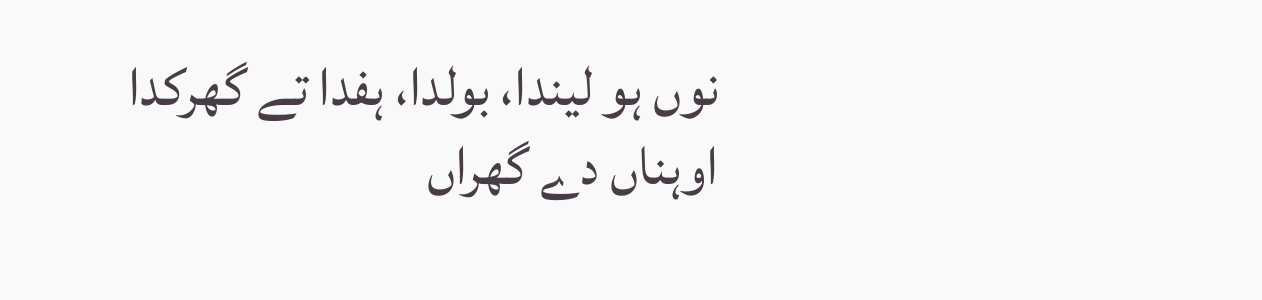نوں ہو لیندا، بولدا، ہفدا تے گھرکدا اوہناں دے گھراں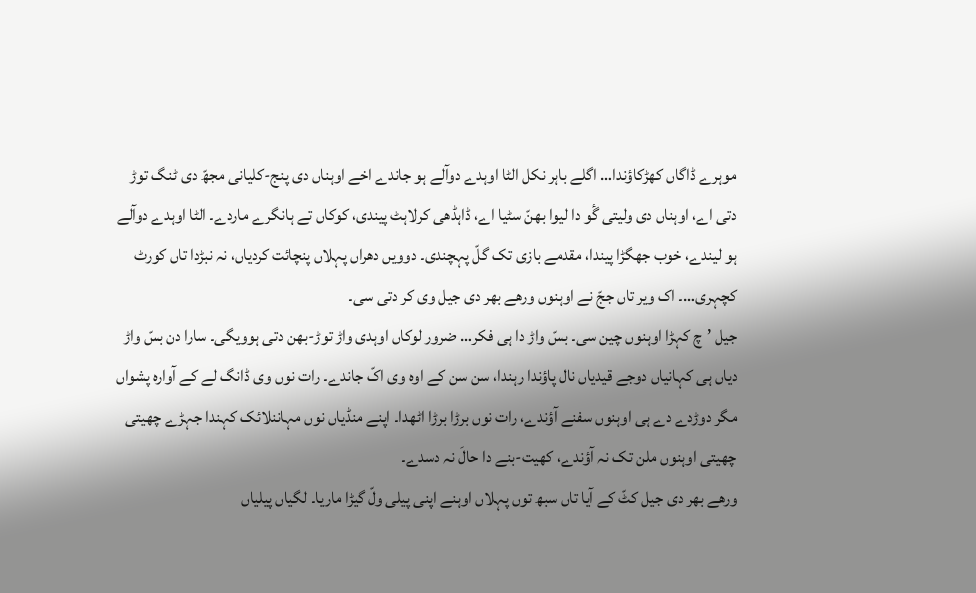موہرے ڈاگاں کھڑکاؤندا… اگلے باہر نکل الٹا اوہدے دوآلے ہو جاندے اخے اوہناں دی پنج-کلیانی مجھّ دی ٹنگ توڑ دتی اے، اوہناں دی ولیتی گٔو دا لیوا بھنّ سٹیا اے، ڈاہڈھی کرلاہٹ پیندی، کوکاں تے ہانگرے ماردے۔ الٹا اوہدے دوآلے ہو لیندے، خوب جھگڑا پیندا، مقدمے بازی تک گلّ پہچندی۔ دوویں دھراں پہلاں پنچائت کردیاں، نہ نبڑدا تاں کورٹ کچہری…۔ اک ویر تاں ججّ نے اوہنوں ورھے بھر دی جیل وی کر دتی سی۔
جیل ’چ کہڑا اوہنوں چین سی۔ بسّ واڑ دا ہی فکر… ضرور لوکاں اوہدی واڑ توڑ-بھن دتی ہوویگی۔ سارا دن بسّ واڑ دیاں ہی کہانیاں دوجے قیدیاں نال پاؤندا رہندا، سن سن کے اوہ وی اکّ جاندے۔ رات نوں وی ڈانگ لے کے آوارہ پشواں مگر دوڑدے دے ہی اوہنوں سفنے آؤندے، رات نوں برڑا برڑا اٹھدا۔ اپنے منڈیاں نوں مہاننلائک کہندا جہڑے چھیتی چھیتی اوہنوں ملن تک نہ آؤندے، کھیت-بنے دا حالَ نہ دسدے۔
ورھے بھر دی جیل کٹّ کے آیا تاں سبھ توں پہلاں اوہنے اپنی پیلی ولّ گیڑا ماریا۔ لگیاں پیلیاں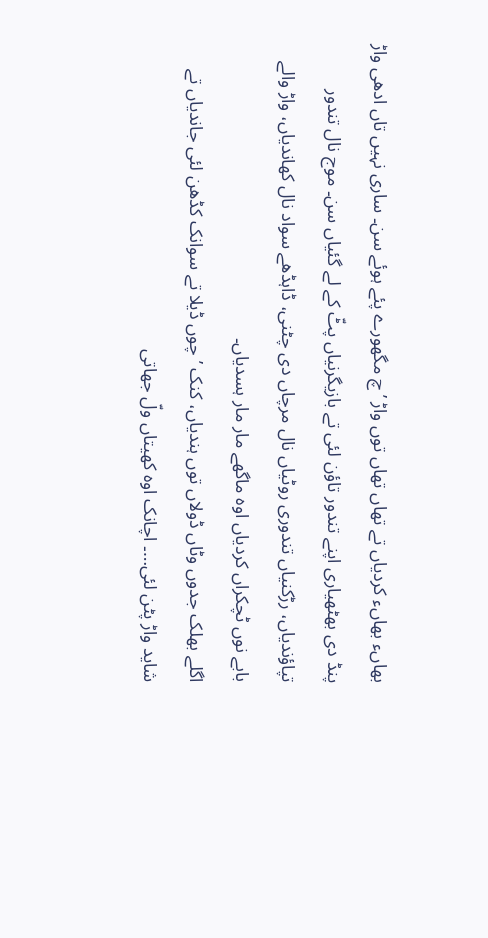بھاںء بھاںء کردیاں تے تھاں تھاں توں واڑ ’چ مگھورے پئے ہوئے سن۔ ساری نہیں تاں ادھی واڑ پنڈ دی بھٹھیاری اپنے تندور تاؤن لئی تے بازیگرنیاں پٹّ کے لے گئیاں سن۔ موج نال تندور تپاؤندیاں، رڑکنیاں تندوری روٹیاں نال مرچاں دی چٹنی، ڈاہڈھے سواد نال کھاندیاں، واڑ والے بابے نوں ٹچکراں کردیاں اوہ ماگھے مار مار ہسدیاں۔
اگلے بھلک جدوں وٹاں ڈولاں توں ہندیاں، کنک ’چوں ڈیلا تے سوانک کڈھن لئی جاندیاں تے شاید واڑ پٹن لئی…۔ اچانک اوہ کھیتاں ولّ جھاتی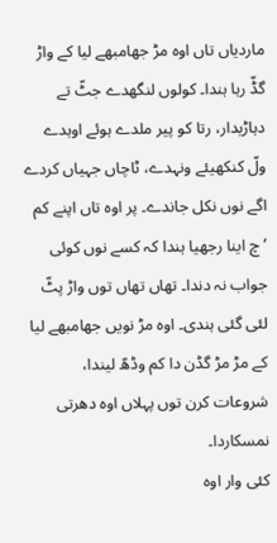ماردیاں تاں اوہ مڑ جھامبھے لیا کے واڑ گڈّ رہا ہندا۔ کولوں لنگھدے جٹّ تے دہاڑیدار، رتا کو پیر ملدے ہوئے اوہدے ولّ کنکھیئے ونہدے، ٹاچاں جہیاں کردے اگے نوں نکل جاندے۔ پر اوہ تاں اپنے کم ’چ اینا رجھیا ہندا کہ کسے نوں کوئی جواب نہ دندا۔ تھاں تھاں توں واڑ پٹّ لئی گئی ہندی۔ اوہ مڑ نویں جھامبھے لیا کے مڑ مڑ گڈن دا کم وڈھّ لیندا، شروعات کرن توں پہلاں اوہ دھرتی نمسکاردا۔
کئی وار اوہ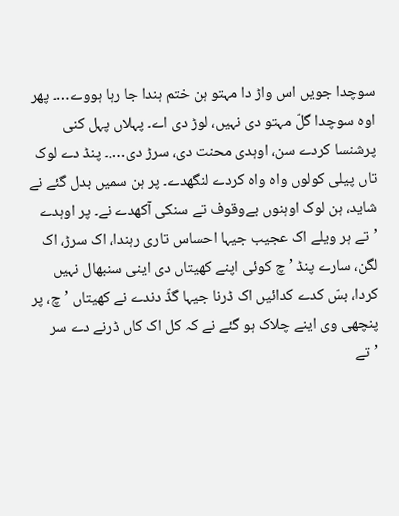سوچدا جویں اس واڑ دا مہتو ہن ختم ہندا جا رہا ہووے…۔ پھر اوہ سوچدا گلّ مہتو دی نہیں، لوڑ دی اے۔ پہلاں پہل کنی پرشنسا کردے سن، اوہدی محنت دی، سرڑ دی….۔ پنڈ دے لوک تاں پیلی کولوں واہ واہ کردے لنگھدے۔ پر ہن سمیں بدل گئے نے شاید، ہن لوک اوہنوں بےوقوف تے سنکی آکھدے نے۔ پر اوہدے ’تے ہر ویلے اک عجیب جیہا احساس تاری رہندا، اک سرڑ، اک لگن، سارے پنڈ ’چ کوئی اپنے کھیتاں دی اینی سنبھال نہیں کردا، بسّ کدے کدائیں اک ڈرنا جیہا گڈّ دندے نے کھیتاں ’چ، پر پنچھی وی اینے چلاک ہو گئے نے کہ کل اک کاں ڈرنے دے سر ’تے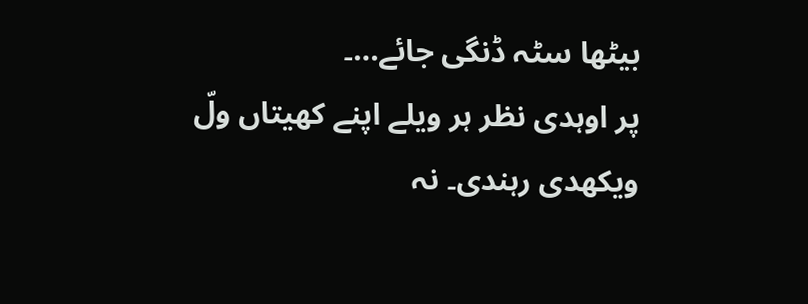بیٹھا سٹہ ڈنگی جائے…۔
پر اوہدی نظر ہر ویلے اپنے کھیتاں ولّ ویکھدی رہندی۔ نہ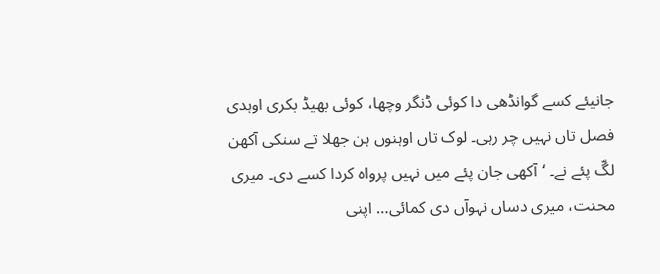جانیئے کسے گوانڈھی دا کوئی ڈنگر وچھا، کوئی بھیڈ بکری اوہدی فصل تاں نہیں چر رہی۔ لوک تاں اوہنوں ہن جھلا تے سنکی آکھن لگّ پئے نے۔ ‘آکھی جان پئے میں نہیں پرواہ کردا کسے دی۔ میری محنت، میری دساں نہوآں دی کمائی… اپنی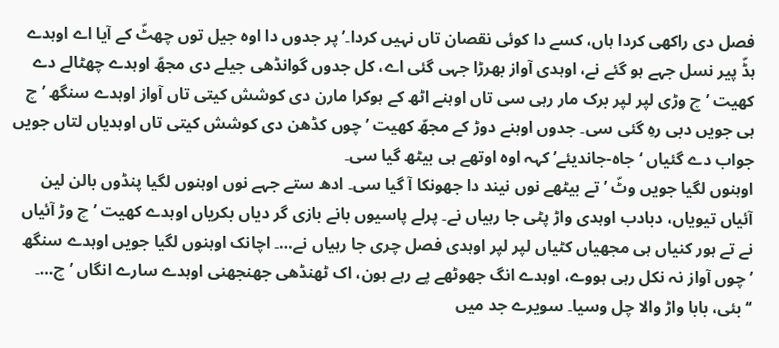فصل دی راکھی کردا ہاں، کسے دا کوئی نقصان تاں نہیں کردا۔’ پر جدوں دا اوہ جیل توں چھٹّ کے آیا اے اوہدے ہڈّ پیر نسل جہے ہو گئے نے، اوہدی آواز بھرڑا جہی گئی اے، کل جدوں گوانڈھی جیلے دی مجھّ اوہدے چھٹالے دے کھیت ’چ وڑی لپر لپر برک مار رہی سی تاں اوہنے اٹھ کے ہوکرا مارن دی کوشش کیتی تاں آواز اوہدے سنگھ ’چ ہی جویں دبی رہِ گئی سی۔ جدوں اوہنے دوڑ کے مجھّ کھیت ’چوں کڈھن دی کوشش کیتی تاں اوہدیاں لتاں جویں جواب دے گئیاں ‘جاہ-جاندیئے’ کہہ اوہ اوتھے ہی بیٹھ گیا سی۔
اوہنوں لگیا جویں وٹّ ’تے بیٹھے نوں نیند دا جھونکا آ گیا سی۔ ادھ ستے جہے نوں اوہنوں لگیا پنڈوں بالن لین آئیاں تیویاں، دبادب اوہدی واڑ پٹی جا رہیاں نے۔ پرلے پاسیوں بانے بازی گر دیاں بکریاں اوہدے کھیت ’چ وڑ آئیاں نے تے ہور کنیاں ہی مجھیاں کٹیاں لپر لپر اوہدی فصل چری جا رہیاں نے…۔ اچانک اوہنوں لگیا جویں اوہدے سنگھ ’چوں آواز نہ نکل رہی ہووے، اوہدے انگ جھوٹھے پے رہے ہون، اک ٹھنڈھی جھنجھنی اوہدے سارے انگاں ’چ…۔
‘‘بئی، بابا واڑ والا چل وسیا۔ سویرے جد میں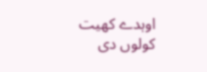اوہدے کھیت کولوں دی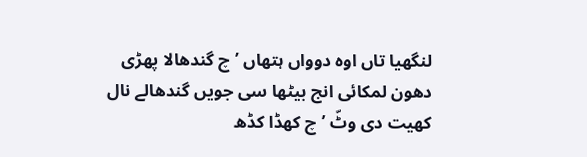لنگھیا تاں اوہ دوواں ہتھاں ’چ گندھالا پھڑی دھون لمکائی انج بیٹھا سی جویں گندھالے نال کھیت دی وٹّ ’چ کھڈا کڈھ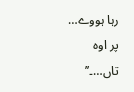رہا ہووے… پر اوہ تاں…۔’’